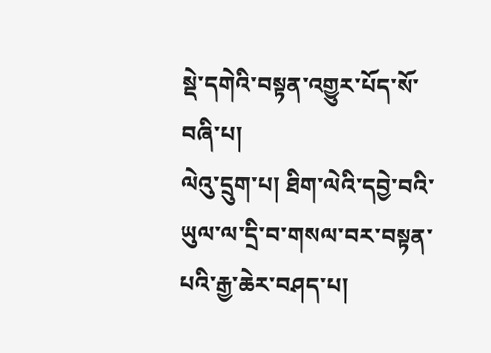སྡེ་དགེའི་བསྟན་འགྱུར་པོད་སོ་བཞི་པ།
ལེའུ་དྲུག་པ། ཐིག་ལེའི་དབྱེ་བའི་ཡུལ་ལ་དྲི་བ་གསལ་བར་བསྟན་པའི་རྒྱ་ཆེར་བཤད་པ།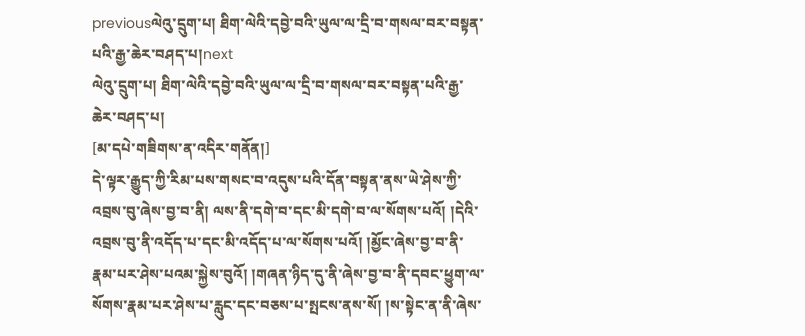previousལེའུ་དྲུག་པ། ཐིག་ལེའི་དབྱེ་བའི་ཡུལ་ལ་དྲི་བ་གསལ་བར་བསྟན་པའི་རྒྱ་ཆེར་བཤད་པ།next
ལེའུ་དྲུག་པ། ཐིག་ལེའི་དབྱེ་བའི་ཡུལ་ལ་དྲི་བ་གསལ་བར་བསྟན་པའི་རྒྱ་ཆེར་བཤད་པ།
[མ་དཔེ་གཟིགས་ན་འདིར་གནོན།]
དེ་ལྟར་རྒྱུད་ཀྱི་རིམ་པས་གསང་བ་འདུས་པའི་དོན་བསྟན་ནས་ཡེ་ཤེས་ཀྱི་འབྲས་བུ་ཞེས་བྱ་བ་ནི། ལས་ནི་དགེ་བ་དང་མི་དགེ་བ་ལ་སོགས་པའོ། །དེའི་འབྲས་བུ་ནི་འདོད་པ་དང་མི་འདོད་པ་ལ་སོགས་པའོ། །མྱོང་ཞེས་བྱ་བ་ནི་རྣམ་པར་ཤེས་པའམ་སྐྱེས་བུའོ། །གཞན་ཉིད་དུ་ནི་ཞེས་བྱ་བ་ནི་དབང་ཕྱུག་ལ་སོགས་རྣམ་པར་ཤེས་པ་རླུང་དང་བཅས་པ་སྤངས་ནས་སོ། །ས་སྟེང་ན་ནི་ཞེས་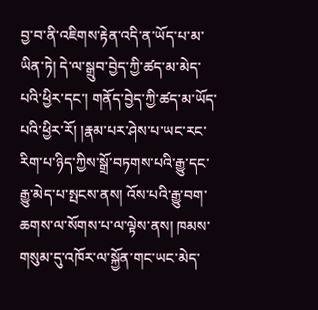བྱ་བ་ནི་འཇིགས་རྟེན་འདི་ན་ཡོད་པ་མ་ཡིན་ཏེ། དེ་ལ་སྒྲུབ་བྱེད་ཀྱི་ཚད་མ་མེད་པའི་ཕྱིར་དང་། གནོད་བྱེད་ཀྱི་ཚད་མ་ཡོད་པའི་ཕྱིར་རོ། །རྣམ་པར་ཤེས་པ་ཡང་རང་རིག་པ་ཉིད་ཀྱིས་སྒྲོ་བཏགས་པའི་རྒྱུ་དང་རྒྱུ་མེད་པ་སྤངས་ནས། འོས་པའི་རྒྱུ་བག་ཆགས་ལ་སོགས་པ་ལ་ལྟེས་ནས། ཁམས་གསུམ་དུ་འཁོར་ལ་སྐྱོན་གང་ཡང་མེད་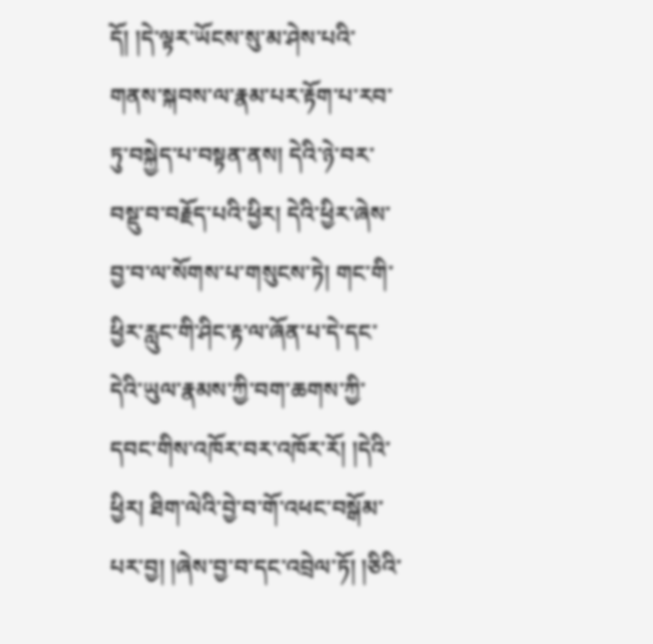དོ། །དེ་ལྟར་ཡོངས་སུ་མ་ཤེས་པའི་གནས་སྐབས་ལ་རྣམ་པར་རྟོག་པ་རབ་ཏུ་བསྐྱེད་པ་བསྟན་ནས། དེའི་ཉེ་བར་བསྡུ་བ་བརྗོད་པའི་ཕྱིར། དེའི་ཕྱིར་ཞེས་བྱ་བ་ལ་སོགས་པ་གསུངས་ཏེ། གང་གི་ཕྱིར་རླུང་གི་ཤིང་རྟ་ལ་ཞོན་པ་དེ་དང་དེའི་ཡུལ་རྣམས་ཀྱི་བག་ཆགས་ཀྱི་དབང་གིས་འཁོར་བར་འཁོར་རོ། །དེའི་ཕྱིར། ཐིག་ལེའི་བྱེ་བ་གོ་འཕང་བསྒོམ་པར་བྱ། །ཞེས་བྱ་བ་དང་འབྲེལ་ཏོ། །ཅིའི་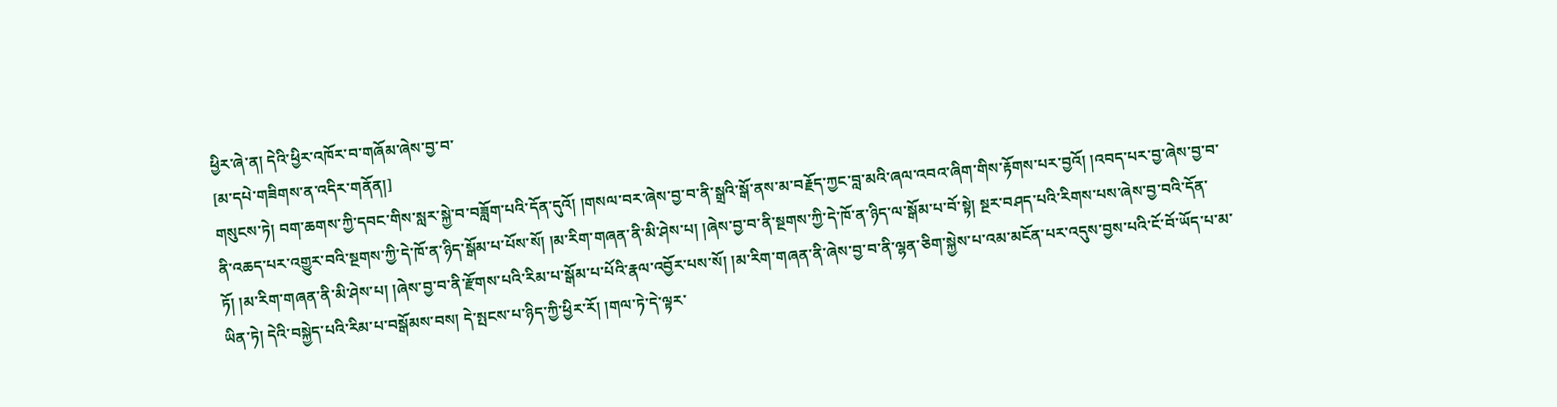ཕྱིར་ཞེ་ན། དེའི་ཕྱིར་འཁོར་བ་གཞོམ་ཞེས་བྱ་བ་
[མ་དཔེ་གཟིགས་ན་འདིར་གནོན།]
གསུངས་ཏེ། བག་ཆགས་ཀྱི་དབང་གིས་སླར་སྐྱེ་བ་བཟློག་པའི་དོན་དུའོ། །གསལ་བར་ཞེས་བྱ་བ་ནི་སྒྲའི་སྒོ་ནས་མ་བརྗོད་ཀྱང་བླ་མའི་ཞལ་འབའ་ཞིག་གིས་རྟོགས་པར་བྱའོ། །འབད་པར་བྱ་ཞེས་བྱ་བ་ནི་འཆད་པར་འགྱུར་བའི་སྔགས་ཀྱི་དེ་ཁོ་ན་ཉིད་སྒོམ་པ་པོས་སོ། །མ་རིག་གཞན་ནི་མི་ཤེས་པ། །ཞེས་བྱ་བ་ནི་སྔགས་ཀྱི་དེ་ཁོ་ན་ཉིད་ལ་སྒོམ་པ་བོ་སྟེ། སྔར་བཤད་པའི་རིགས་པས་ཞེས་བྱ་བའི་དོན་ཏོ། །མ་རིག་གཞན་ནི་མི་ཤེས་པ། །ཞེས་བྱ་བ་ནི་རྫོགས་པའི་རིམ་པ་སྒོམ་པ་པོའི་རྣལ་འབྱོར་པས་སོ། །མ་རིག་གཞན་ནི་ཞེས་བྱ་བ་ནི་ལྷན་ཅིག་སྐྱེས་པ་འམ་མངོན་པར་འདུས་བྱས་པའི་ངོ་བོ་ཡོད་པ་མ་ཡིན་ཏེ། དེའི་བསྐྱེད་པའི་རིམ་པ་བསྒོམས་བས། དེ་སྤངས་པ་ཉིད་ཀྱི་ཕྱིར་རོ། །གལ་ཏེ་དེ་ལྟར་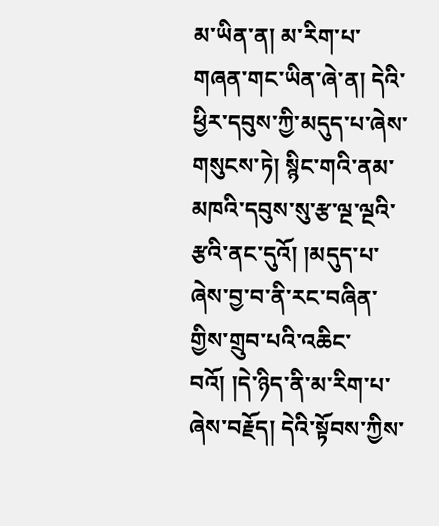མ་ཡིན་ན། མ་རིག་པ་གཞན་གང་ཡིན་ཞེ་ན། དེའི་ཕྱིར་དབུས་ཀྱི་མདུད་པ་ཞེས་གསུངས་ཏེ། སྙིང་གའི་ནམ་མཁའི་དབུས་སུ་རྩ་ལྔ་ལྔའི་རྩའི་ནང་དུའོ། །མདུད་པ་ཞེས་བྱ་བ་ནི་རང་བཞིན་གྱིས་གྲུབ་པའི་འཆིང་བའོ། །དེ་ཉིད་ནི་མ་རིག་པ་ཞེས་བརྗོད། དེའི་སྟོབས་ཀྱིས་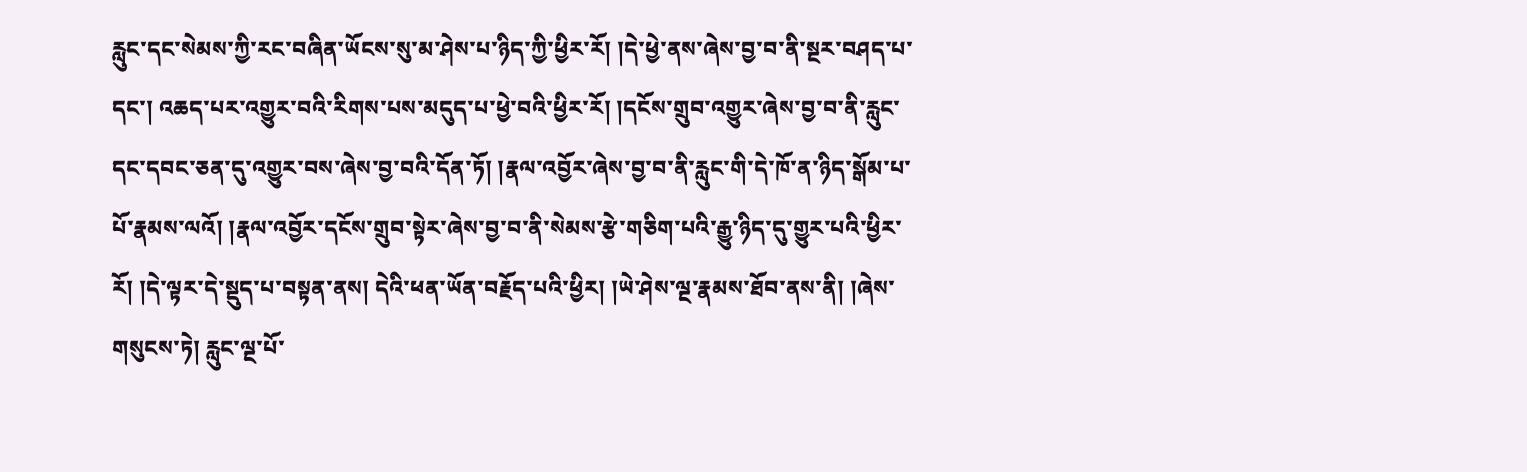རླུང་དང་སེམས་ཀྱི་རང་བཞིན་ཡོངས་སུ་མ་ཤེས་པ་ཉིད་ཀྱི་ཕྱིར་རོ། །དེ་ཕྱེ་ནས་ཞེས་བྱ་བ་ནི་སྔར་བཤད་པ་དང་། འཆད་པར་འགྱུར་བའི་རིགས་པས་མདུད་པ་ཕྱེ་བའི་ཕྱིར་རོ། །དངོས་གྲུབ་འགྱུར་ཞེས་བྱ་བ་ནི་རླུང་དང་དབང་ཅན་དུ་འགྱུར་བས་ཞེས་བྱ་བའི་དོན་ཏོ། །རྣལ་འབྱོར་ཞེས་བྱ་བ་ནི་རླུང་གི་དེ་ཁོ་ན་ཉིད་སྒོམ་པ་པོ་རྣམས་ལའོ། །རྣལ་འབྱོར་དངོས་གྲུབ་སྟེར་ཞེས་བྱ་བ་ནི་སེམས་རྩེ་གཅིག་པའི་རྒྱུ་ཉིད་དུ་གྱུར་པའི་ཕྱིར་རོ། །དེ་ལྟར་དེ་སྡུད་པ་བསྟན་ནས། དེའི་ཕན་ཡོན་བརྗོད་པའི་ཕྱིར། །ཡེ་ཤེས་ལྔ་རྣམས་ཐོབ་ནས་ནི། །ཞེས་གསུངས་ཏེ། རླུང་ལྔ་པོ་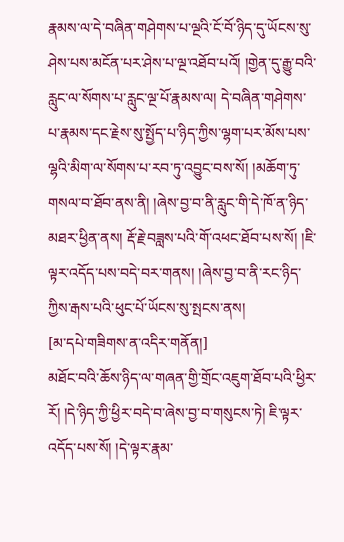རྣམས་ལ་དེ་བཞིན་གཤེགས་པ་ལྔའི་ངོ་བོ་ཉིད་དུ་ཡོངས་སུ་ཤེས་པས་མངོན་པར་ཤེས་པ་ལྔ་འཐོབ་པའོ། །གྱེན་དུ་རྒྱུ་བའི་རླུང་ལ་སོགས་པ་རླུང་ལྔ་པོ་རྣམས་ལ། དེ་བཞིན་གཤེགས་པ་རྣམས་དང་རྗེས་སུ་སྤྱོད་པ་ཉིད་ཀྱིས་ལྷག་པར་མོས་པས་ལྷའི་མིག་ལ་སོགས་པ་རབ་ཏུ་འབྱུང་བས་སོ། །མཆོག་ཏུ་གསལ་བ་ཐོབ་ནས་ནི། །ཞེས་བྱ་བ་ནི་རླུང་གི་དེ་ཁོ་ན་ཉིད་མཐར་ཕྱིན་ནས། རྡོ་རྗེ་བཟླས་པའི་གོ་འཕང་ཐོབ་པས་སོ། །ཇི་ལྟར་འདོད་པས་བདེ་བར་གནས། །ཞེས་བྱ་བ་ནི་རང་ཉིད་ཀྱིས་རྒས་པའི་ཕུང་པོ་ཡོངས་སུ་སྤངས་ནས།
[མ་དཔེ་གཟིགས་ན་འདིར་གནོན།]
མཐོང་བའི་ཆོས་ཉིད་ལ་གཞན་གྱི་གྲོང་འཇུག་ཐོབ་པའི་ཕྱིར་རོ། །དེ་ཉིད་ཀྱི་ཕྱིར་བདེ་བ་ཞེས་བྱ་བ་གསུངས་ཏེ། ཇི་ལྟར་འདོད་པས་སོ། །དེ་ལྟར་རྣམ་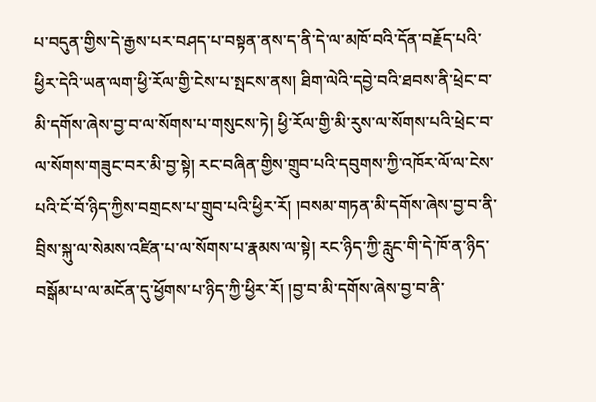པ་བདུན་གྱིས་དེ་རྒྱས་པར་བཤད་པ་བསྟན་ནས་ད་ནི་དེ་ལ་མཁོ་བའི་དོན་བརྗོད་པའི་ཕྱིར་དེའི་ཡན་ལག་ཕྱི་རོལ་གྱི་ངེས་པ་སྤངས་ནས། ཐིག་ལེའི་དབྱེ་བའི་ཐབས་ནི་ཕྲེང་བ་མི་དགོས་ཞེས་བྱ་བ་ལ་སོགས་པ་གསུངས་ཏེ། ཕྱི་རོལ་གྱི་མི་རུས་ལ་སོགས་པའི་ཕྲེང་བ་ལ་སོགས་གཟུང་བར་མི་བྱ་སྟེ། རང་བཞིན་གྱིས་གྲུབ་པའི་དབུགས་ཀྱི་འཁོར་ལོ་ལ་ངེས་པའི་ངོ་བོ་ཉིད་ཀྱིས་བགྲངས་པ་གྲུབ་པའི་ཕྱིར་རོ། །བསམ་གཏན་མི་དགོས་ཞེས་བྱ་བ་ནི་བྲིས་སྐུ་ལ་སེམས་འཛིན་པ་ལ་སོགས་པ་རྣམས་ལ་སྟེ། རང་ཉིད་ཀྱི་རླུང་གི་དེ་ཁོ་ན་ཉིད་བསྒོམ་པ་ལ་མངོན་དུ་ཕྱོགས་པ་ཉིད་ཀྱི་ཕྱིར་རོ། །བྱ་བ་མི་དགོས་ཞེས་བྱ་བ་ནི་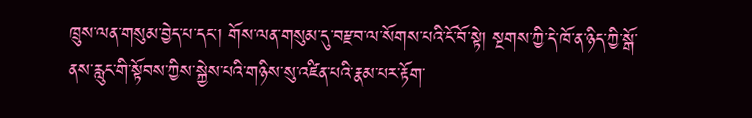ཁྲུས་ལན་གསུམ་བྱེད་པ་དང་། གོས་ལན་གསུམ་དུ་བརྫབ་ལ་སོགས་པའི་ངོ་བོ་སྟེ། སྔགས་ཀྱི་དེ་ཁོ་ན་ཉིད་ཀྱི་སྒོ་ནས་རླུང་གི་སྟོབས་ཀྱིས་སྐྱེས་པའི་གཉིས་སུ་འཛིན་པའི་རྣམ་པར་རྟོག་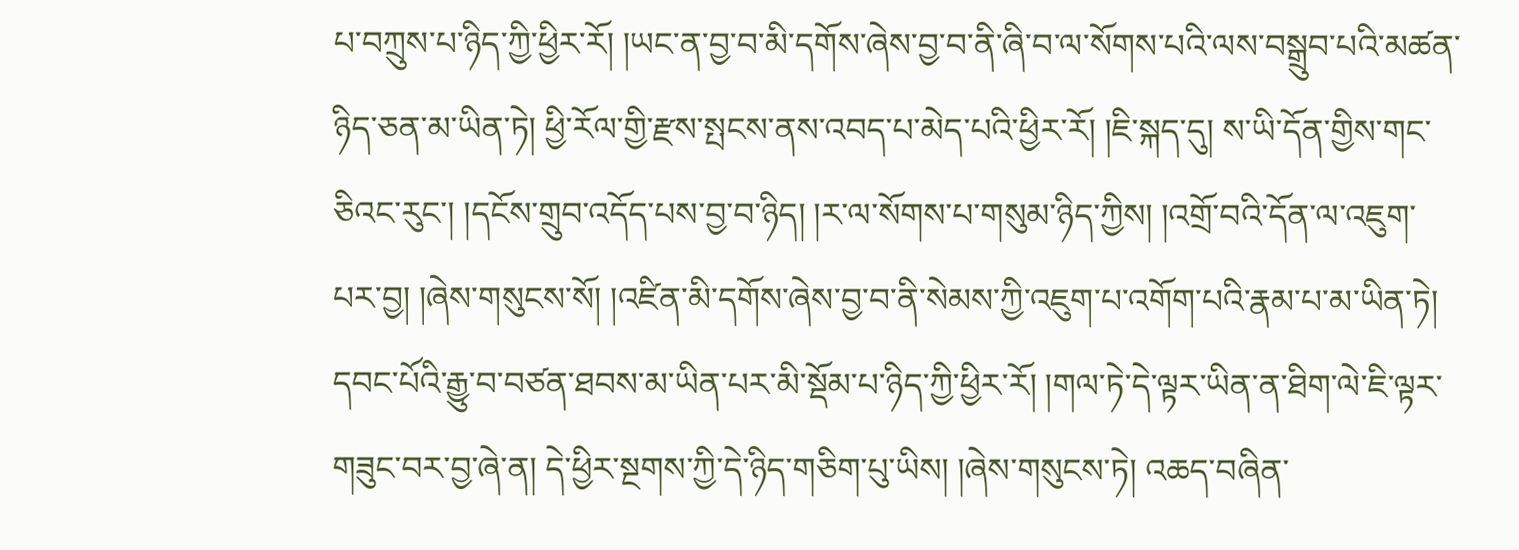པ་བཀྲུས་པ་ཉིད་ཀྱི་ཕྱིར་རོ། །ཡང་ན་བྱ་བ་མི་དགོས་ཞེས་བྱ་བ་ནི་ཞི་བ་ལ་སོགས་པའི་ལས་བསྒྲུབ་པའི་མཚན་ཉིད་ཅན་མ་ཡིན་ཏེ། ཕྱི་རོལ་གྱི་རྫས་སྤངས་ནས་འབད་པ་མེད་པའི་ཕྱིར་རོ། །ཇི་སྐད་དུ། ས་ཡི་དོན་གྱིས་གང་ཅིའང་རུང་། །དངོས་གྲུབ་འདོད་པས་བྱ་བ་ཉིད། །ར་ལ་སོགས་པ་གསུམ་ཉིད་ཀྱིས། །འགྲོ་བའི་དོན་ལ་འཇུག་པར་བྱ། །ཞེས་གསུངས་སོ། །འཛིན་མི་དགོས་ཞེས་བྱ་བ་ནི་སེམས་ཀྱི་འཇུག་པ་འགོག་པའི་རྣམ་པ་མ་ཡིན་ཏེ། དབང་པོའི་རྒྱུ་བ་བཙན་ཐབས་མ་ཡིན་པར་མི་སྡོམ་པ་ཉིད་ཀྱི་ཕྱིར་རོ། །གལ་ཏེ་དེ་ལྟར་ཡིན་ན་ཐིག་ལེ་ཇི་ལྟར་གཟུང་བར་བྱ་ཞེ་ན། དེ་ཕྱིར་སྔགས་ཀྱི་དེ་ཉིད་གཅིག་པུ་ཡིས། །ཞེས་གསུངས་ཏེ། འཆད་བཞིན་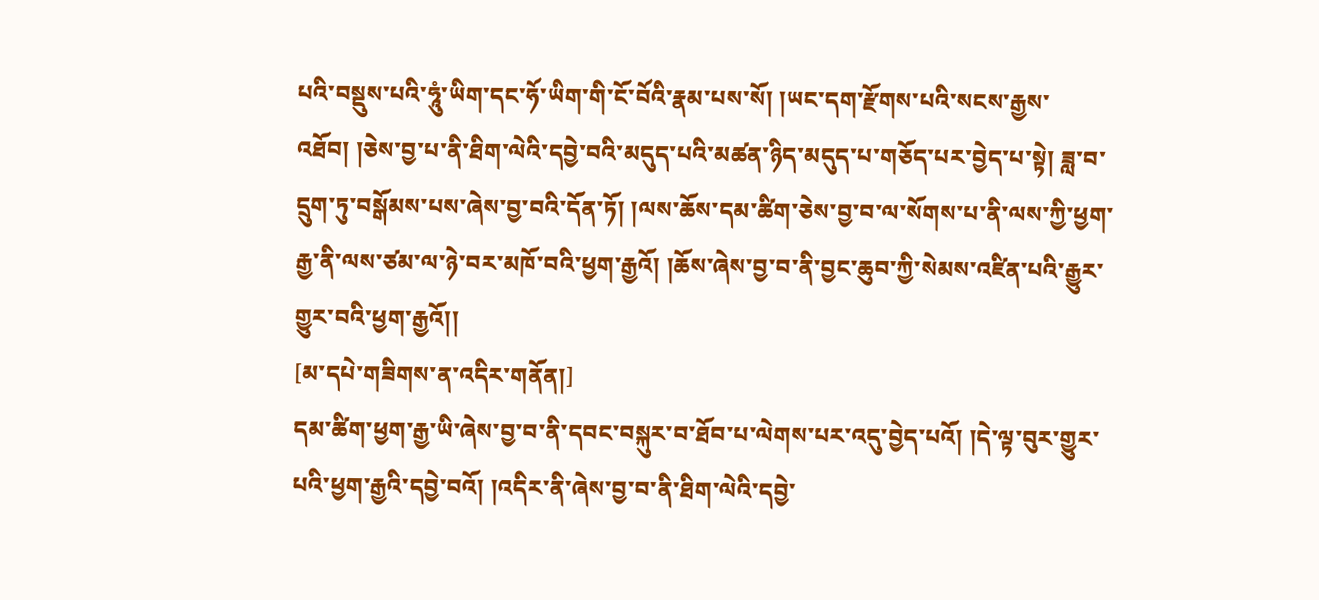པའི་བསྡུས་པའི་ཧཱུཾ་ཡིག་དང་ཧོ་ཡིག་གི་ངོ་བོའི་རྣམ་པས་སོ། །ཡང་དག་རྫོགས་པའི་སངས་རྒྱས་འཐོབ། །ཅེས་བྱ་པ་ནི་ཐིག་ལེའི་དབྱེ་བའི་མདུད་པའི་མཚན་ཉིད་མདུད་པ་གཅོད་པར་བྱེད་པ་སྟེ། ཟླ་བ་དྲུག་ཏུ་བསྒོམས་པས་ཞེས་བྱ་བའི་དོན་ཏོ། །ལས་ཆོས་དམ་ཚིག་ཅེས་བྱ་བ་ལ་སོགས་པ་ནི་ལས་ཀྱི་ཕྱག་རྒྱ་ནི་ལས་ཙམ་ལ་ཉེ་བར་མཁོ་བའི་ཕྱག་རྒྱའོ། །ཆོས་ཞེས་བྱ་བ་ནི་བྱང་ཆུབ་ཀྱི་སེམས་འཛིན་པའི་རྒྱུར་གྱུར་བའི་ཕྱག་རྒྱའོ།།
[མ་དཔེ་གཟིགས་ན་འདིར་གནོན།]
དམ་ཚིག་ཕྱག་རྒྱ་ཡི་ཞེས་བྱ་བ་ནི་དབང་བསྐུར་བ་ཐོབ་པ་ལེགས་པར་འདུ་བྱེད་པའོ། །དེ་ལྟ་བུར་གྱུར་པའི་ཕྱག་རྒྱའི་དབྱེ་བའོ། །འདིར་ནི་ཞེས་བྱ་བ་ནི་ཐིག་ལེའི་དབྱེ་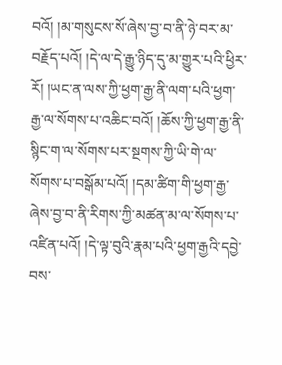བའོ། །མ་གསུངས་སོ་ཞེས་བྱ་བ་ནི་ཉེ་བར་མ་བརྗོད་པའོ། །དེ་ལ་དེ་རྒྱུ་ཉིད་དུ་མ་གྱུར་པའི་ཕྱིར་རོ། །ཡང་ན་ལས་ཀྱི་ཕྱག་རྒྱ་ནི་ལག་པའི་ཕྱག་རྒྱ་ལ་སོགས་པ་འཆིང་བའོ། །ཆོས་ཀྱི་ཕྱག་རྒྱ་ནི་སྙིང་ག་ལ་སོགས་པར་སྔགས་ཀྱི་ཡི་གེ་ལ་སོགས་པ་བསྒོམ་པའོ། །དམ་ཚིག་གི་ཕྱག་རྒྱ་ཞེས་བྱ་བ་ནི་རིགས་ཀྱི་མཚན་མ་ལ་སོགས་པ་འཛིན་པའོ། །དེ་ལྟ་བུའི་རྣམ་པའི་ཕྱག་རྒྱའི་དབྱེ་བས་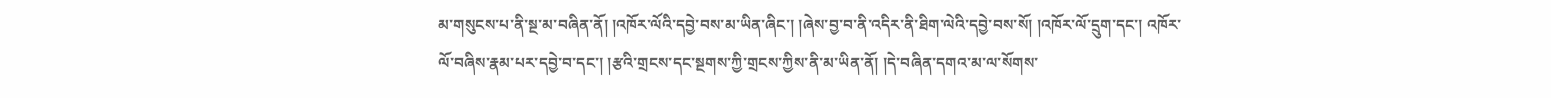མ་གསུངས་པ་ནི་སྔ་མ་བཞིན་ནོ། །འཁོར་ལོའི་དབྱེ་བས་མ་ཡིན་ཞིང་། །ཞེས་བྱ་བ་ནི་འདིར་ནི་ཐིག་ལེའི་དབྱེ་བས་སོ། །འཁོར་ལོ་དྲུག་དང་། འཁོར་ལོ་བཞིས་རྣམ་པར་དབྱེ་བ་དང་། །རྩའི་གྲངས་དང་སྔགས་ཀྱི་གྲངས་ཀྱིས་ནི་མ་ཡིན་ནོ། །དེ་བཞིན་དགའ་མ་ལ་སོགས་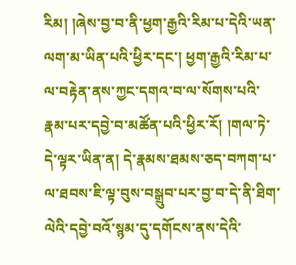རིམ། །ཞེས་བྱ་བ་ནི་ཕྱག་རྒྱའི་རིམ་པ་དེའི་ཡན་ལག་མ་ཡིན་པའི་ཕྱིར་དང་། ཕྱག་རྒྱའི་རིམ་པ་ལ་བརྟེན་ནས་ཀྱང་དགའ་བ་ལ་སོགས་པའི་རྣམ་པར་དབྱེ་བ་མཚོན་པའི་ཕྱིར་རོ། །གལ་ཏེ་དེ་ལྟར་ཡིན་ན། དེ་རྣམས་ཐམས་ཅད་བཀག་པ་ལ་ཐབས་ཇི་ལྟ་བུས་བསྒྲུབ་པར་བྱ་བ་དེ་ནི་ཐིག་ལེའི་དབྱེ་བའོ་སྙམ་དུ་དགོངས་ནས་དེའི་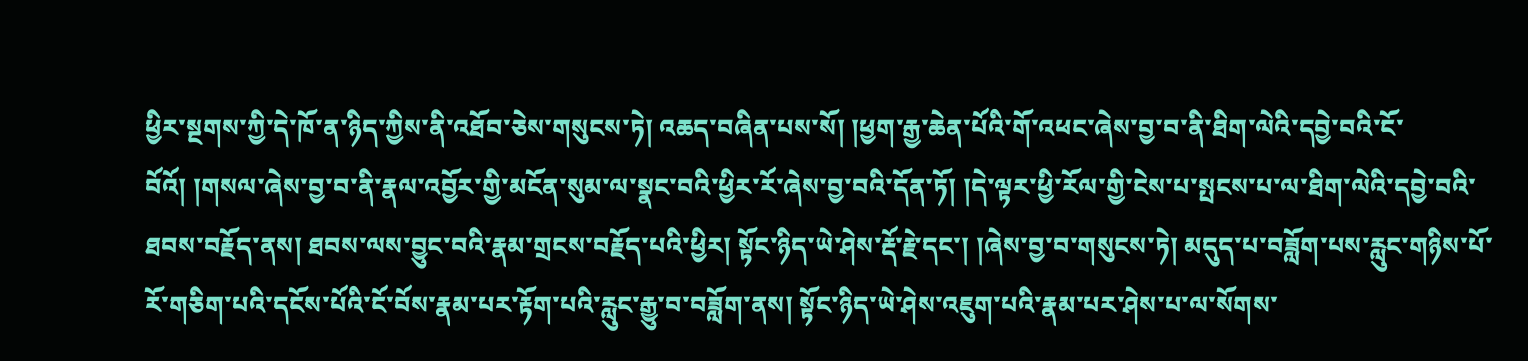ཕྱིར་སྔགས་ཀྱི་དེ་ཁོ་ན་ཉིད་ཀྱིས་ནི་འཐོབ་ཅེས་གསུངས་ཏེ། འཆད་བཞིན་པས་སོ། །ཕྱག་རྒྱ་ཆེན་པོའི་གོ་འཕང་ཞེས་བྱ་བ་ནི་ཐིག་ལེའི་དབྱེ་བའི་ངོ་བོའོ། །གསལ་ཞེས་བྱ་བ་ནི་རྣལ་འབྱོར་གྱི་མངོན་སུམ་ལ་སྣང་བའི་ཕྱིར་རོ་ཞེས་བྱ་བའི་དོན་ཏོ། །དེ་ལྟར་ཕྱི་རོལ་གྱི་ངེས་པ་སྤངས་པ་ལ་ཐིག་ལེའི་དབྱེ་བའི་ཐབས་བརྗོད་ནས། ཐབས་ལས་བྱུང་བའི་རྣམ་གྲངས་བརྗོད་པའི་ཕྱིར། སྟོང་ཉིད་ཡེ་ཤེས་རྡོ་རྗེ་དང་། །ཞེས་བྱ་བ་གསུངས་ཏེ། མདུད་པ་བཟློག་པས་རླུང་གཉིས་པོ་རོ་གཅིག་པའི་དངོས་པོའི་ངོ་བོས་རྣམ་པར་རྟོག་པའི་རླུང་རྒྱུ་བ་བཟློག་ནས། སྟོང་ཉིད་ཡེ་ཤེས་འཇུག་པའི་རྣམ་པར་ཤེས་པ་ལ་སོགས་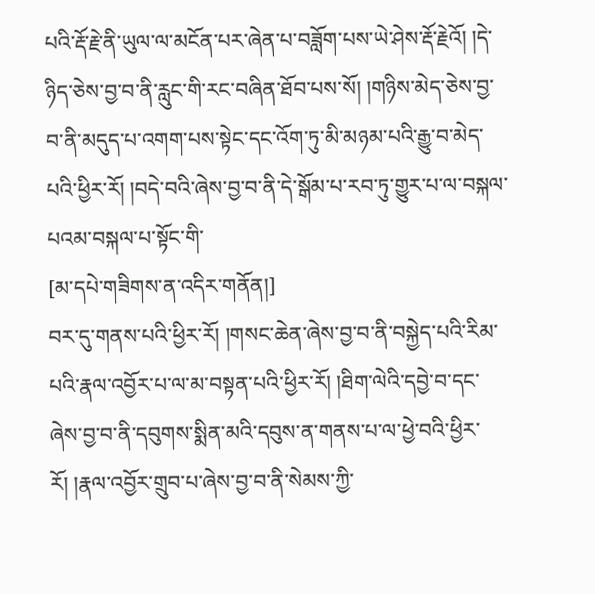པའི་རྡོ་རྗེ་ནི་ཡུལ་ལ་མངོན་པར་ཞེན་པ་བཟློག་པས་ཡེ་ཤེས་རྡོ་རྗེའོ། །དེ་ཉིད་ཅེས་བྱ་བ་ནི་རླུང་གི་རང་བཞིན་ཐོབ་པས་སོ། །གཉིས་མེད་ཅེས་བྱ་བ་ནི་མདུད་པ་འགག་པས་སྟེང་དང་འོག་ཏུ་མི་མཉམ་པའི་རྒྱུ་བ་མེད་པའི་ཕྱིར་རོ། །བདེ་བའི་ཞེས་བྱ་བ་ནི་དེ་སྒོམ་པ་རབ་ཏུ་གྱུར་པ་ལ་བསྐལ་པའམ་བསྐལ་པ་སྟོང་གི་
[མ་དཔེ་གཟིགས་ན་འདིར་གནོན།]
བར་དུ་གནས་པའི་ཕྱིར་རོ། །གསང་ཆེན་ཞེས་བྱ་བ་ནི་བསྐྱེད་པའི་རིམ་པའི་རྣལ་འབྱོར་པ་ལ་མ་བསྟན་པའི་ཕྱིར་རོ། །ཐིག་ལེའི་དབྱེ་བ་དང་ཞེས་བྱ་བ་ནི་དབུགས་སྨིན་མའི་དབུས་ན་གནས་པ་ལ་ཕྱེ་བའི་ཕྱིར་རོ། །རྣལ་འབྱོར་གྲུབ་པ་ཞེས་བྱ་བ་ནི་སེམས་ཀྱི་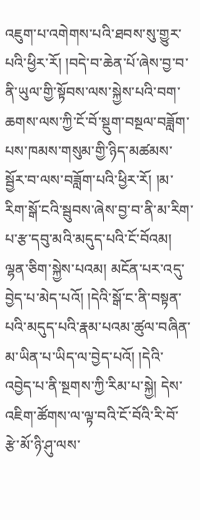འཇུག་པ་འགེགས་པའི་ཐབས་སུ་གྱུར་པའི་ཕྱིར་རོ། །བདེ་བ་ཆེན་པོ་ཞེས་བྱ་བ་ནི་ཡུལ་གྱི་སྟོབས་ལས་སྐྱེས་པའི་བག་ཆགས་ལས་ཀྱི་ངོ་བོ་སྡུག་བསྔལ་བཟློག་པས་ཁམས་གསུམ་གྱི་ཉིད་མཚམས་སྦྱོར་བ་ལས་བཟློག་པའི་ཕྱིར་རོ། །མ་རིག་སྒོ་ངའི་སྦུབས་ཞེས་བྱ་བ་ནི་མ་རིག་པ་རྩ་དབུ་མའི་མདུད་པའི་ངོ་བོའམ། ལྷན་ཅིག་སྐྱེས་པའམ། མངོན་པར་འདུ་བྱེད་པ་མེད་པའོ། །དེའི་སྒོ་ང་ནི་བསྟན་པའི་མདུད་པའི་རྣམ་པའམ་ཚུལ་བཞིན་མ་ཡིན་པ་ཡིད་ལ་བྱེད་པའོ། །དེའི་འབྱེད་པ་ནི་སྔགས་ཀྱི་རིམ་པ་སྐྱེ། དེས་འཇིག་ཚོགས་ལ་ལྟ་བའི་ངོ་བོའི་རི་བོ་རྩེ་མོ་ཉི་ཤུ་ལས་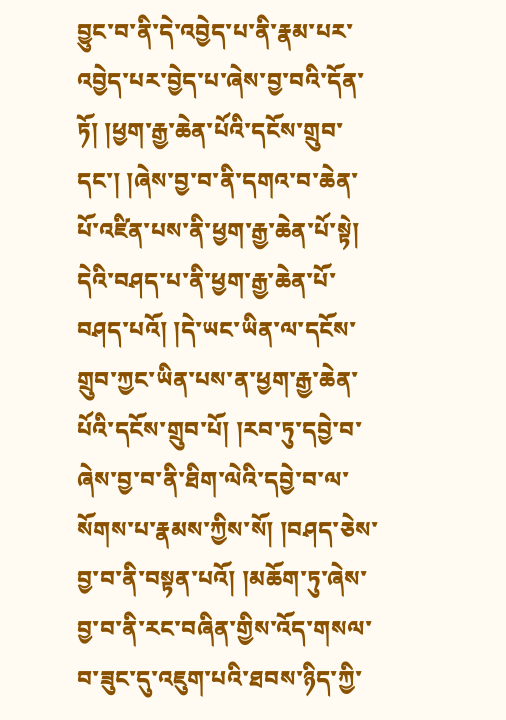བྱུང་བ་ནི་དེ་འབྱེད་པ་ནི་རྣམ་པར་འབྱེད་པར་བྱེད་པ་ཞེས་བྱ་བའི་དོན་ཏོ། །ཕྱག་རྒྱ་ཆེན་པོའི་དངོས་གྲུབ་དང་། །ཞེས་བྱ་བ་ནི་དགའ་བ་ཆེན་པོ་འཛིན་པས་ནི་ཕྱག་རྒྱ་ཆེན་པོ་སྟེ། དེའི་བཤད་པ་ནི་ཕྱག་རྒྱ་ཆེན་པོ་བཤད་པའོ། །དེ་ཡང་ཡིན་ལ་དངོས་གྲུབ་ཀྱང་ཡིན་པས་ན་ཕྱག་རྒྱ་ཆེན་པོའི་དངོས་གྲུབ་པོ། །རབ་ཏུ་དབྱེ་བ་ཞེས་བྱ་བ་ནི་ཐིག་ལེའི་དབྱེ་བ་ལ་སོགས་པ་རྣམས་ཀྱིས་སོ། །བཤད་ཅེས་བྱ་བ་ནི་བསྟན་པའོ། །མཆོག་ཏུ་ཞེས་བྱ་བ་ནི་རང་བཞིན་གྱིས་འོད་གསལ་བ་ཟུང་དུ་འཇུག་པའི་ཐབས་ཉིད་ཀྱི་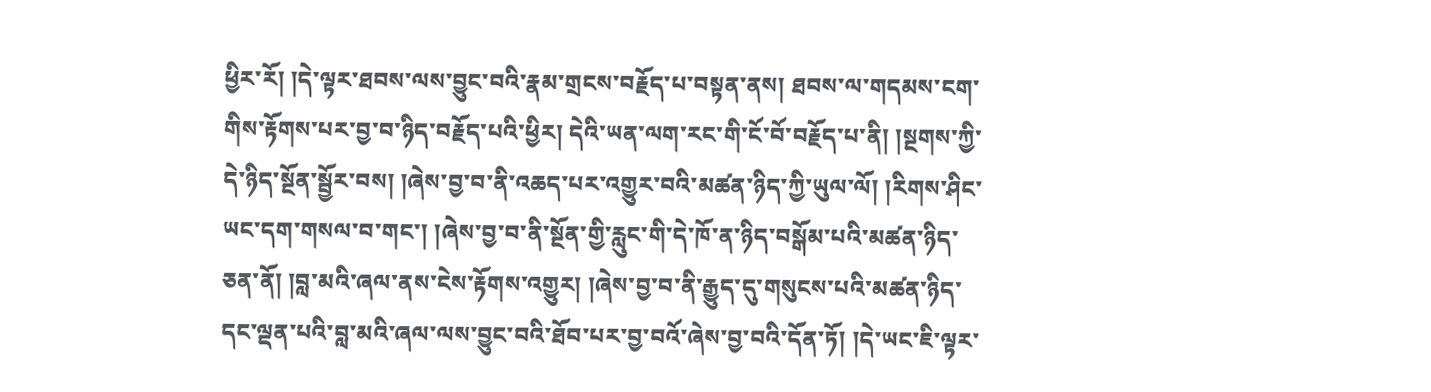ཕྱིར་རོ། །དེ་ལྟར་ཐབས་ལས་བྱུང་བའི་རྣམ་གྲངས་བརྗོད་པ་བསྟན་ནས། ཐབས་ལ་གདམས་ངག་གིས་རྟོགས་པར་བྱ་བ་ཉིད་བརྗོད་པའི་ཕྱིར། དེའི་ཡན་ལག་རང་གི་ངོ་བོ་བརྗོད་པ་ནི། །སྔགས་ཀྱི་དེ་ཉིད་སྔོན་སྦྱོར་བས། །ཞེས་བྱ་བ་ནི་འཆད་པར་འགྱུར་བའི་མཚན་ཉིད་ཀྱི་ཡུལ་ལོ། །རིགས་ཤིང་ཡང་དག་གསལ་བ་གང་། །ཞེས་བྱ་བ་ནི་སྔོན་གྱི་རླུང་གི་དེ་ཁོ་ན་ཉིད་བསྒོམ་པའི་མཚན་ཉིད་ཅན་ནོ། །བླ་མའི་ཞལ་ནས་ངེས་རྟོགས་འགྱུར། །ཞེས་བྱ་བ་ནི་རྒྱུད་དུ་གསུངས་པའི་མཚན་ཉིད་དང་ལྡན་པའི་བླ་མའི་ཞལ་ལས་བྱུང་བའི་ཐོབ་པར་བྱ་བའོ་ཞེས་བྱ་བའི་དོན་ཏོ། །དེ་ཡང་ཇི་ལྟར་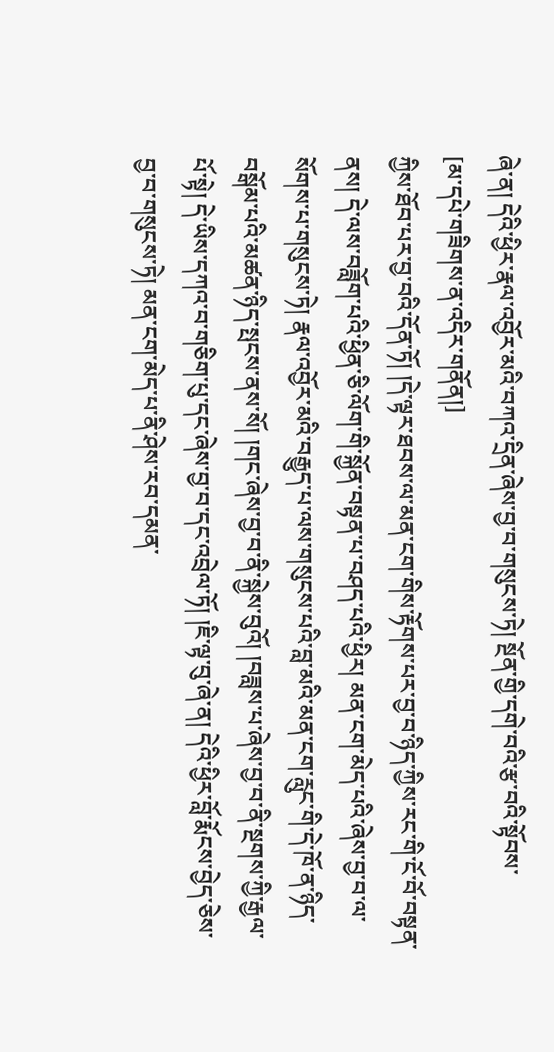ཞེ་ན། དེའི་ཕྱིར་རྣལ་འབྱོར་མའི་བཀའ་དྲིན་ཞེས་བྱ་བ་གསུངས་ཏེ། སྔོན་གྱི་དགེ་བའི་རྩ་བའི་སྟོབས་
[མ་དཔེ་གཟིགས་ན་འདིར་གནོན།]
ཀྱིས་ཐོབ་པར་བྱ་བའི་དོན་ཏོ། །དེ་ལྟར་ཐབས་ལ་མན་ངག་གིས་རྟོགས་པར་བྱ་བ་ཉིད་ཀྱིས་རང་གི་ངོ་བོ་བསྟན་ནས། དེ་ལས་བཟློག་པའི་ཕྱིན་ཅི་ལོག་གི་སྐྱོན་བསྟན་པ་བཤད་པའི་ཕྱིར། མན་ངག་མེད་པའི་ཞེས་བྱ་བ་ལ་སོགས་པ་གསུངས་ཏེ། རྣལ་འབྱོར་མའི་བརྒྱུད་པ་ལས་གསུངས་པའི་བླ་མའི་མན་ངག་རླུང་གི་དེ་ཁོ་ན་ཉིད་བསྒོམ་པའི་མཚན་ཉིད་སྤངས་ནས་སོ། །གང་ཞེས་བྱ་བ་ནི་སྐྱེས་བུའོ། །བཟླས་པ་ཞེས་བྱ་བ་ནི་སྔགས་ཀྱི་རྒྱལ་པོ་སྟེ། དེ་ཡིས་དཀའ་བ་གཅིག་པུ་དང་ཞེས་བྱ་བ་དང་འབྲེལ་ཏོ། །ཇི་ལྟ་བུ་ཞེ་ན། དེའི་ཕྱིར་བློ་རྨོངས་བྱེད་ཅེས་བྱ་བ་གསུངས་ཏེ། མན་ངག་མེད་པ་ནི་ཤེས་རབ་དམན་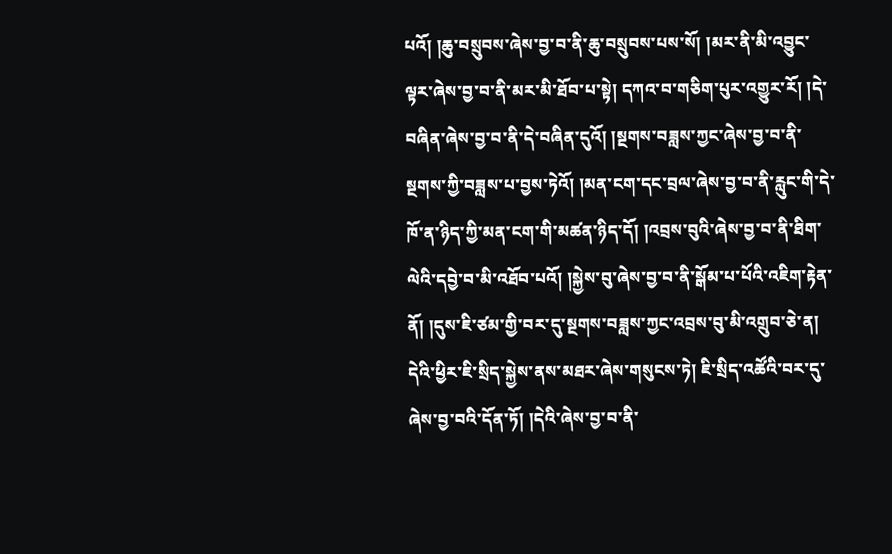པའོ། །ཆུ་བསྲུབས་ཞེས་བྱ་བ་ནི་ཆུ་བསྲུབས་པས་སོ། །མར་ནི་མི་འབྱུང་ལྟར་ཞེས་བྱ་བ་ནི་མར་མི་ཐོབ་པ་སྟེ། དཀའ་བ་གཅིག་པུར་འགྱུར་རོ། །དེ་བཞིན་ཞེས་བྱ་བ་ནི་དེ་བཞིན་དུའོ། །སྔགས་བཟླས་ཀྱང་ཞེས་བྱ་བ་ནི་སྔགས་ཀྱི་བཟླས་པ་བྱས་ཏེའོ། །མན་ངག་དང་བྲལ་ཞེས་བྱ་བ་ནི་རླུང་གི་དེ་ཁོ་ན་ཉིད་ཀྱི་མན་ངག་གི་མཚན་ཉིད་དོ། །འབྲས་བུའི་ཞེས་བྱ་བ་ནི་ཐིག་ལེའི་དབྱེ་བ་མི་འཐོབ་པའོ། །སྐྱེས་བུ་ཞེས་བྱ་བ་ནི་སྒོམ་པ་པོའི་འཇིག་རྟེན་ནོ། །དུས་ཇི་ཙམ་གྱི་བར་དུ་སྔགས་བཟླས་ཀྱང་འབྲས་བུ་མི་འགྲུབ་ཅེ་ན། དེའི་ཕྱིར་ཇི་སྲིད་སྐྱེས་ནས་མཐར་ཞེས་གསུངས་ཏེ། ཇི་སྲིད་འཚོའི་བར་དུ་ཞེས་བྱ་བའི་དོན་ཏོ། །དེའི་ཞེས་བྱ་བ་ནི་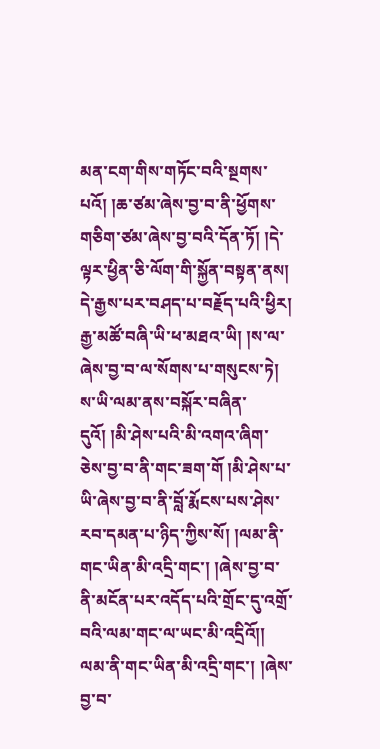མན་ངག་གིས་གཏོང་བའི་སྔགས་པའོ། །ཆ་ཙམ་ཞེས་བྱ་བ་ནི་ཕྱོགས་གཅིག་ཙམ་ཞེས་བྱ་བའི་དོན་ཏོ། །དེ་ལྟར་ཕྱིན་ཅི་ལོག་གི་སྐྱོན་བསྟན་ནས། དེ་རྒྱས་པར་བཤད་པ་བརྗོད་པའི་ཕྱིར། རྒྱ་མཚོ་བཞི་ཡི་ཕ་མཐའ་ཡི། །ས་ལ་ཞེས་བྱ་བ་ལ་སོགས་པ་གསུངས་ཏེ། ས་ཡི་ལམ་ནས་བསྐོར་བཞིན་དུའོ། །མི་ཤེས་པའི་མི་འགའ་ཞིག་ཅེས་བྱ་བ་ནི་གང་ཟག་གོ །མི་ཤེས་པ་ཡི་ཞེས་བྱ་བ་ནི་བློ་རྨོངས་པས་ཤེས་རབ་དམན་པ་ཉིད་ཀྱིས་སོ། །ལམ་ནི་གང་ཡིན་མི་འདྲི་གང་། །ཞེས་བྱ་བ་ནི་མངོན་པར་འདོད་པའི་གྲོང་དུ་འགྲོ་བའི་ལམ་གང་ལ་ཡང་མི་འདྲིའོ།། ལམ་ནི་གང་ཡིན་མི་འདྲི་གང་། །ཞེས་བྱ་བ་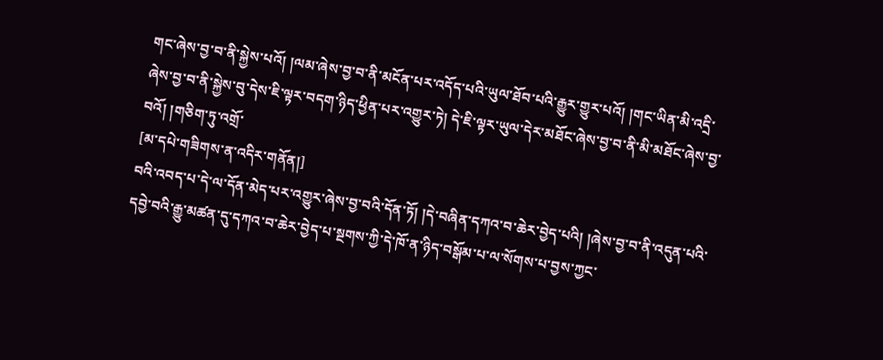གང་ཞེས་བྱ་བ་ནི་སྐྱེས་པའོ། །ལམ་ཞེས་བྱ་བ་ནི་མངོན་པར་འདོད་པའི་ཡུལ་ཐོབ་པའི་རྒྱུར་གྱུར་པའོ། །གང་ཡིན་མི་འདྲི་ཞེས་བྱ་བ་ནི་སྐྱེས་བུ་དེས་ཇི་ལྟར་བདག་ཉིད་ཕྱིན་པར་འགྱུར་ཏེ། དེ་ཇི་ལྟར་ཡུལ་དེར་མཐོང་ཞེས་བྱ་བ་ནི་མི་མཐོང་ཞེས་བྱ་བའོ། །གཅིག་ཏུ་འགྲོ་
[མ་དཔེ་གཟིགས་ན་འདིར་གནོན།]
བའི་འབད་པ་དེ་ལ་དོན་མེད་པར་འགྱུར་ཞེས་བྱ་བའི་དོན་ཏོ། །དེ་བཞིན་དཀའ་བ་ཆེར་བྱེད་པའི། །ཞེས་བྱ་བ་ནི་འདུན་པའི་དབྱེ་བའི་རྒྱུ་མཚན་དུ་དཀའ་བ་ཆེར་བྱེད་པ་སྔགས་ཀྱི་དེ་ཁོ་ན་ཉིད་བསྒོམ་པ་ལ་སོགས་པ་བྱས་ཀྱང་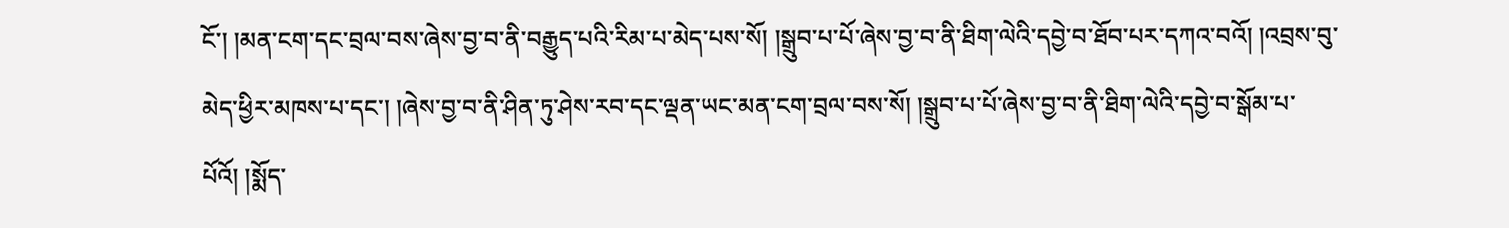ངོ་། །མན་ངག་དང་བྲལ་བས་ཞེས་བྱ་བ་ནི་བརྒྱུད་པའི་རིམ་པ་མེད་པས་སོ། །སྒྲུབ་པ་པོ་ཞེས་བྱ་བ་ནི་ཐིག་ལེའི་དབྱེ་བ་ཐོབ་པར་དཀའ་བའོ། །འབྲས་བུ་མེད་ཕྱིར་མཁས་པ་དང་། །ཞེས་བྱ་བ་ནི་ཤིན་ཏུ་ཤེས་རབ་དང་ལྡན་ཡང་མན་ངག་བྲལ་བས་སོ། །སྒྲུབ་པ་པོ་ཞེས་བྱ་བ་ནི་ཐིག་ལེའི་དབྱེ་བ་སྒོམ་པ་པོའོ། །སྨོད་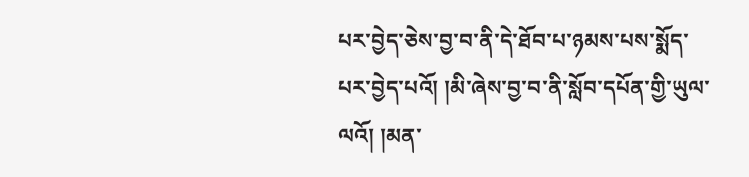པར་བྱེད་ཅེས་བྱ་བ་ནི་དེ་ཐོབ་པ་ཉམས་པས་སྨོད་པར་བྱེད་པའོ། །མི་ཞེས་བྱ་བ་ནི་སློབ་དཔོན་གྱི་ཡུལ་ལའོ། །མན་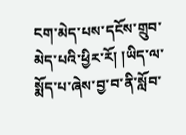ངག་མེད་པས་དངོས་གྲུབ་མེད་པའི་ཕྱིར་རོ། །ཡིད་ལ་སྨོད་པ་ཞེས་བྱ་བ་ནི་སློབ་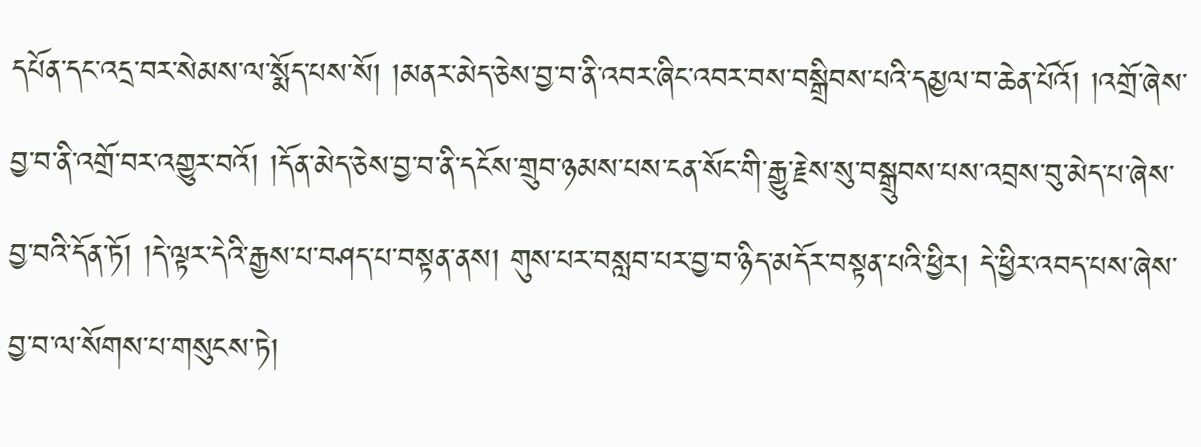དཔོན་དང་འདྲ་བར་སེམས་ལ་སྨོད་པས་སོ། །མནར་མེད་ཅེས་བྱ་བ་ནི་འབར་ཞིང་འབར་བས་བསྒྲིབས་པའི་དམྱལ་བ་ཆེན་པོའོ། །འགྲོ་ཞེས་བྱ་བ་ནི་འགྲོ་བར་འགྱུར་བའོ། །དོན་མེད་ཅེས་བྱ་བ་ནི་དངོས་གྲུབ་ཉམས་པས་ངན་སོང་གི་རྒྱུ་རྗེས་སུ་བསྒྲུབས་པས་འབྲས་བུ་མེད་པ་ཞེས་བྱ་བའི་དོན་ཏོ། །དེ་ལྟར་དེའི་རྒྱས་པ་བཤད་པ་བསྟན་ནས། གུས་པར་བསླབ་པར་བྱ་བ་ཉིད་མདོར་བསྟན་པའི་ཕྱིར། དེ་ཕྱིར་འབད་པས་ཞེས་བྱ་བ་ལ་སོགས་པ་གསུངས་ཏེ།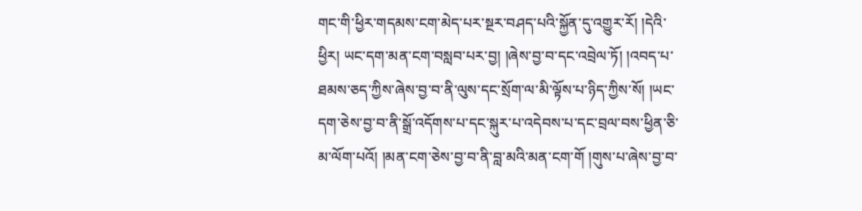གང་གི་ཕྱིར་གདམས་ངག་མེད་པར་སྔར་བཤད་པའི་སྐྱོན་དུ་འགྱུར་རོ། །དེའི་ཕྱིར། ཡང་དག་མན་ངག་བསླབ་པར་བྱ། །ཞེས་བྱ་བ་དང་འབྲེལ་ཏོ། །འབད་པ་ཐམས་ཅད་ཀྱིས་ཞེས་བྱ་བ་ནི་ལུས་དང་སྲོག་ལ་མི་ལྟོས་པ་ཉིད་ཀྱིས་སོ། །ཡང་དག་ཅེས་བྱ་བ་ནི་སྒྲོ་འདོགས་པ་དང་སྐུར་པ་འདེབས་པ་དང་བྲལ་བས་ཕྱིན་ཅི་མ་ལོག་པའོ། །མན་ངག་ཅེས་བྱ་བ་ནི་བླ་མའི་མན་ངག་གོ །གུས་པ་ཞེས་བྱ་བ་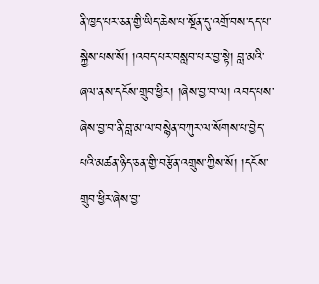ནི་ཁྱད་པར་ཅན་གྱི་ཡིད་ཆེས་པ་སྔོན་དུ་འགྲོ་བས་དད་པ་སྐྱེས་པས་སོ། །འབད་པར་བསླབ་པར་བྱ་སྟེ། བླ་མའི་ཞལ་ནས་དངོས་གྲུབ་ཕྱིར། །ཞེས་བྱ་བ་ལ། འབད་པས་ཞེས་བྱ་བ་ནི་བླ་མ་ལ་བསྙེན་བཀུར་ལ་སོགས་པ་བྱེད་པའི་མཚན་ཉིད་ཅན་གྱི་བརྩོན་འགྲུས་ཀྱིས་སོ། །དངོས་གྲུབ་ཕྱིར་ཞེས་བྱ་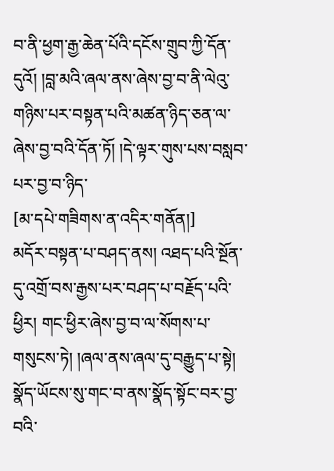བ་ནི་ཕྱག་རྒྱ་ཆེན་པོའི་དངོས་གྲུབ་ཀྱི་དོན་དུའོ། །བླ་མའི་ཞལ་ནས་ཞེས་བྱ་བ་ནི་ལེའུ་གཉིས་པར་བསྟན་པའི་མཚན་ཉིད་ཅན་ལ་ཞེས་བྱ་བའི་དོན་ཏོ། །དེ་ལྟར་གུས་པས་བསླབ་པར་བྱ་བ་ཉིད་
[མ་དཔེ་གཟིགས་ན་འདིར་གནོན།]
མདོར་བསྟན་པ་བཤད་ནས། འཐད་པའི་སྔོན་དུ་འགྲོ་བས་རྒྱས་པར་བཤད་པ་བརྗོད་པའི་ཕྱིར། གང་ཕྱིར་ཞེས་བྱ་བ་ལ་སོགས་པ་གསུངས་ཏེ། །ཞལ་ནས་ཞལ་དུ་བརྒྱུད་པ་སྟེ། སྣོད་ཡོངས་སུ་གང་བ་ནས་སྣོད་སྟོང་བར་བྱ་བའི་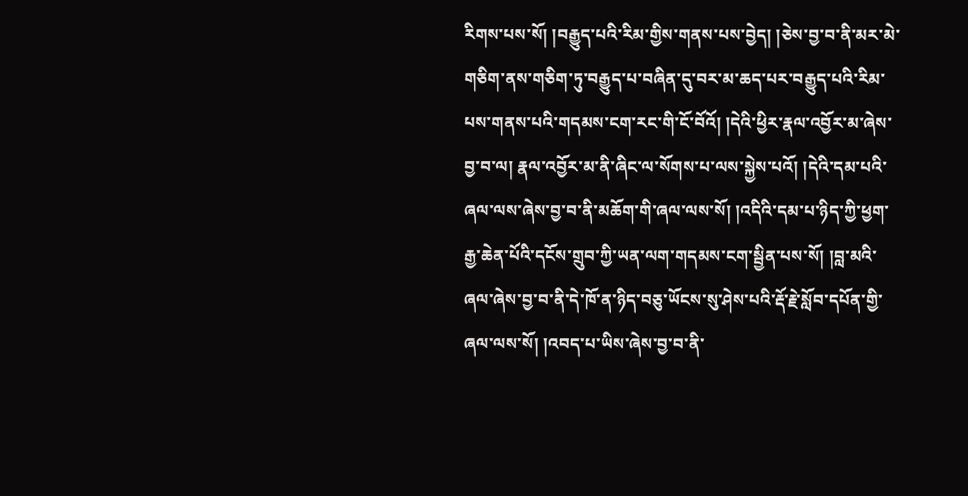རིགས་པས་སོ། །བརྒྱུད་པའི་རིམ་གྱིས་གནས་པས་བྱེད། །ཅེས་བྱ་བ་ནི་མར་མེ་གཅིག་ནས་གཅིག་ཏུ་བརྒྱུད་པ་བཞིན་དུ་བར་མ་ཆད་པར་བརྒྱུད་པའི་རིམ་པས་གནས་པའི་གདམས་ངག་རང་གི་ངོ་བོའོ། །དེའི་ཕྱིར་རྣལ་འབྱོར་མ་ཞེས་བྱ་བ་ལ། རྣལ་འབྱོར་མ་ནི་ཞིང་ལ་སོགས་པ་ལས་སྐྱེས་པའོ། །དེའི་དམ་པའི་ཞལ་ལས་ཞེས་བྱ་བ་ནི་མཆོག་གི་ཞལ་ལས་སོ། །འདིའི་དམ་པ་ཉིད་ཀྱི་ཕྱག་རྒྱ་ཆེན་པོའི་དངོས་གྲུབ་ཀྱི་ཡན་ལག་གདམས་ངག་སྦྱིན་པས་སོ། །བླ་མའི་ཞལ་ཞེས་བྱ་བ་ནི་དེ་ཁོ་ན་ཉིད་བཅུ་ཡོངས་སུ་ཤེས་པའི་རྡོ་རྗེ་སློབ་དཔོན་གྱི་ཞལ་ལས་སོ། །འབད་པ་ཡིས་ཞེས་བྱ་བ་ནི་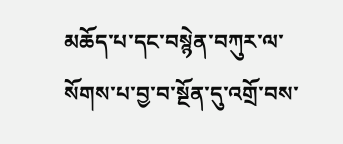མཆོད་པ་དང་བསྙེན་བཀུར་ལ་སོགས་པ་བྱ་བ་སྔོན་དུ་འགྲོ་བས་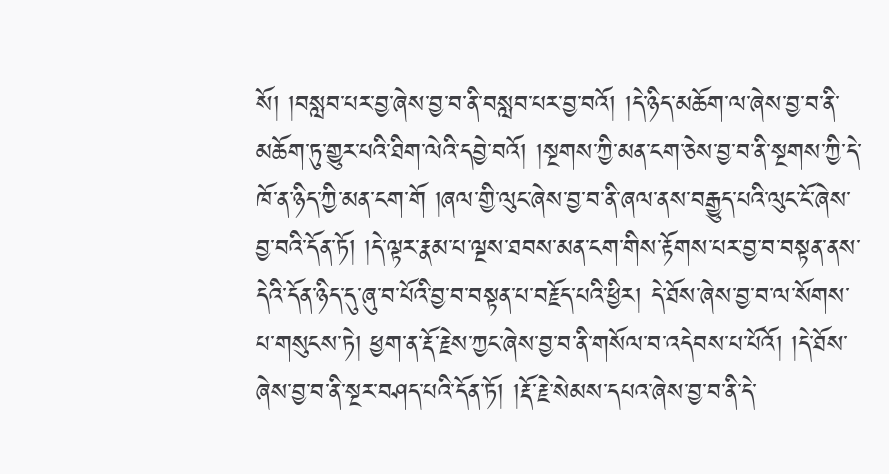སོ། །བསླབ་པར་བྱ་ཞེས་བྱ་བ་ནི་བསླབ་པར་བྱ་བའོ། །དེ་ཉིད་མཆོག་ལ་ཞེས་བྱ་བ་ནི་མཆོག་ཏུ་གྱུར་པའི་ཐིག་ལེའི་དབྱེ་བའོ། །སྔགས་ཀྱི་མན་ངག་ཅེས་བྱ་བ་ནི་སྔགས་ཀྱི་དེ་ཁོ་ན་ཉིད་ཀྱི་མན་ངག་གོ །ཞལ་གྱི་ལུང་ཞེས་བྱ་བ་ནི་ཞལ་ནས་བརྒྱུད་པའི་ལུང་ངོ་ཞེས་བྱ་བའི་དོན་ཏོ། །དེ་ལྟར་རྣམ་པ་ལྔས་ཐབས་མན་ངག་གིས་རྟོགས་པར་བྱ་བ་བསྟན་ནས་དེའི་དོན་ཉིད་དུ་ཞུ་བ་པོའི་བྱ་བ་བསྟན་པ་བརྗོད་པའི་ཕྱིར། དེ་ཐོས་ཞེས་བྱ་བ་ལ་སོགས་པ་གསུངས་ཏེ། ཕྱག་ན་རྡོ་རྗེས་ཀྱང་ཞེས་བྱ་བ་ནི་གསོལ་བ་འདེབས་པ་པོའོ། །དེ་ཐོས་ཞེས་བྱ་བ་ནི་སྔར་བཤད་པའི་དོན་ཏོ། །རྡོ་རྗེ་སེམས་དཔའ་ཞེས་བྱ་བ་ནི་དེ་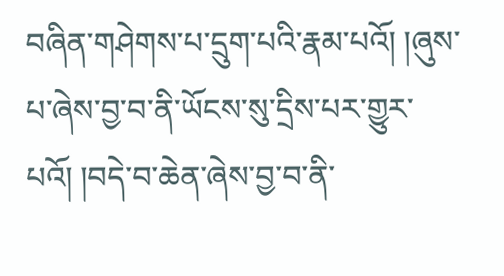བཞིན་གཤེགས་པ་དྲུག་པའི་རྣམ་པའོ། །ཞུས་པ་ཞེས་བྱ་བ་ནི་ཡོངས་སུ་དྲིས་པར་གྱུར་པའོ། །བདེ་བ་ཆེན་ཞེས་བྱ་བ་ནི་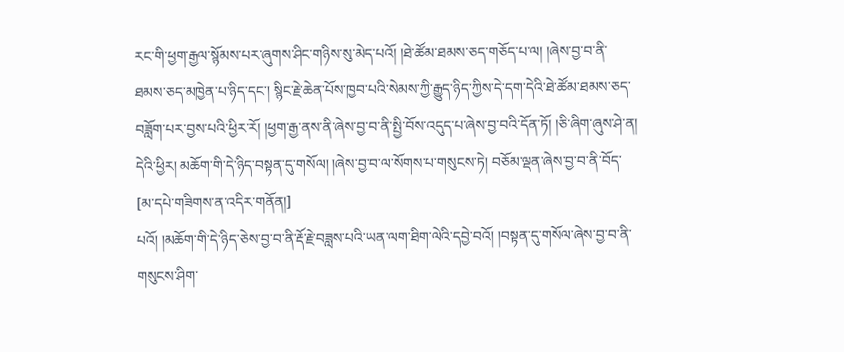རང་གི་ཕྱག་རྒྱལ་སྙོམས་པར་ཞུགས་ཤིང་གཉིས་སུ་མེད་པའོ། །ཐེ་ཚོམ་ཐམས་ཅད་གཅོད་པ་ལ། །ཞེས་བྱ་བ་ནི་ཐམས་ཅད་མཁྱེན་པ་ཉིད་དང་། སྙིང་རྗེ་ཆེན་པོས་ཁྱབ་པའི་སེམས་ཀྱི་རྒྱུད་ཉིད་ཀྱིས་དེ་དག་དེའི་ཐེ་ཚོམ་ཐམས་ཅད་བཟློག་པར་བྱས་པའི་ཕྱིར་རོ། །ཕྱག་རྒྱ་ནས་ནི་ཞེས་བྱ་བ་ནི་སྤྱི་བོས་འདུད་པ་ཞེས་བྱ་བའི་དོན་ཏོ། །ཅི་ཞིག་ཞུས་ཤེ་ན། དེའི་ཕྱིར། མཆོག་གི་དེ་ཉིད་བསྟན་དུ་གསོལ། །ཞེས་བྱ་བ་ལ་སོགས་པ་གསུངས་ཏེ། བཅོམ་ལྡན་ཞེས་བྱ་བ་ནི་བོད་
[མ་དཔེ་གཟིགས་ན་འདིར་གནོན།]
པའོ། །མཆོག་གི་དེ་ཉིད་ཅེས་བྱ་བ་ནི་རྡོ་རྗེ་བཟླས་པའི་ཡན་ལག་ཐིག་ལེའི་དབྱེ་བའོ། །བསྟན་དུ་གསོལ་ཞེས་བྱ་བ་ནི་གསུངས་ཤིག་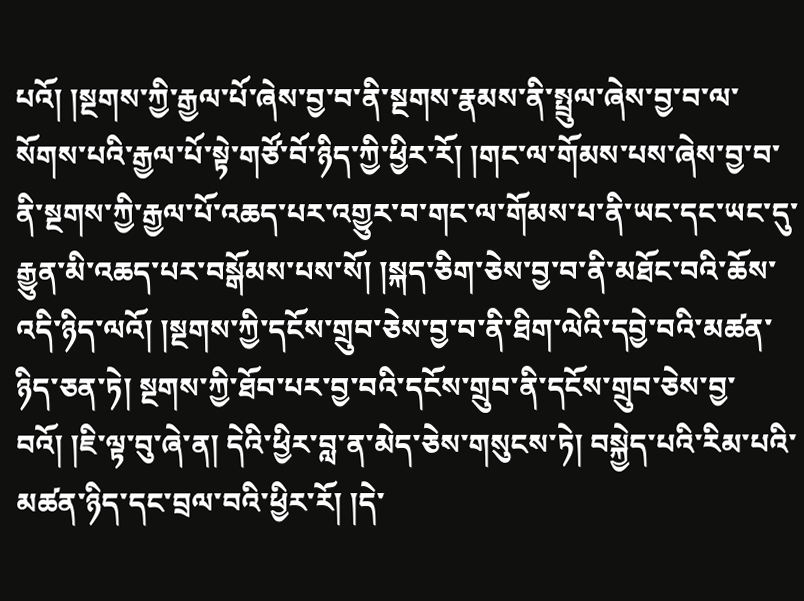པའོ། །སྔགས་ཀྱི་རྒྱལ་པོ་ཞེས་བྱ་བ་ནི་སྔགས་རྣམས་ནི་སྤྲུལ་ཞེས་བྱ་བ་ལ་སོགས་པའི་རྒྱལ་པོ་སྟེ་གཙོ་བོ་ཉིད་ཀྱི་ཕྱིར་རོ། །གང་ལ་གོམས་པས་ཞེས་བྱ་བ་ནི་སྔགས་ཀྱི་རྒྱལ་པོ་འཆད་པར་འགྱུར་བ་གང་ལ་གོམས་པ་ནི་ཡང་དང་ཡང་དུ་རྒྱུན་མི་འཆད་པར་བསྒོམས་པས་སོ། །སྐད་ཅིག་ཅེས་བྱ་བ་ནི་མཐོང་བའི་ཆོས་འདི་ཉིད་ལའོ། །སྔགས་ཀྱི་དངོས་གྲུབ་ཅེས་བྱ་བ་ནི་ཐིག་ལེའི་དབྱེ་བའི་མཚན་ཉིད་ཅན་ཏེ། སྔགས་ཀྱི་ཐོབ་པར་བྱ་བའི་དངོས་གྲུབ་ནི་དངོས་གྲུབ་ཅེས་བྱ་བའོ། །ཇི་ལྟ་བུ་ཞེ་ན། དེའི་ཕྱིར་བླ་ན་མེད་ཅེས་གསུངས་ཏེ། བསྐྱེད་པའི་རིམ་པའི་མཚན་ཉིད་དང་བྲལ་བའི་ཕྱིར་རོ། །དེ་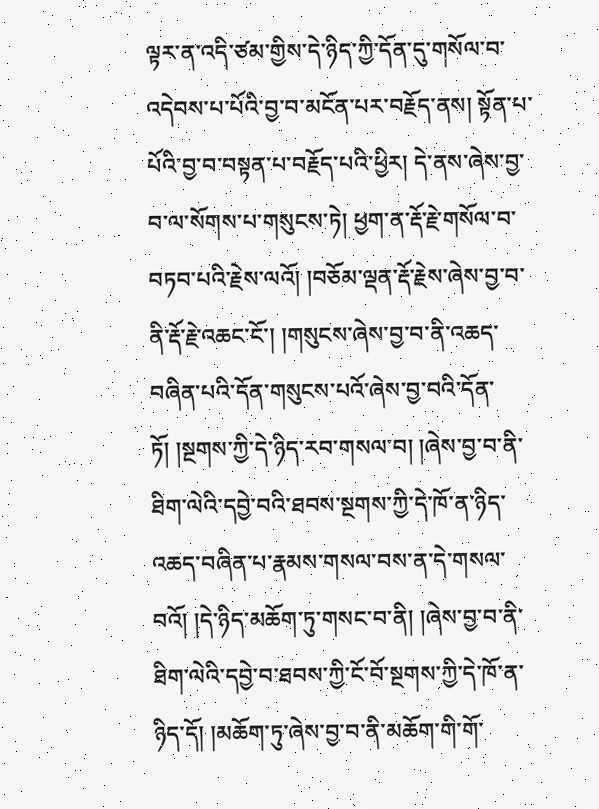ལྟར་ན་འདི་ཙམ་གྱིས་དེ་ཉིད་ཀྱི་དོན་དུ་གསོལ་བ་འདེབས་པ་པོའི་བྱ་བ་མངོན་པར་བརྗོད་ནས། སྟོན་པ་པོའི་བྱ་བ་བསྟན་པ་བརྗོད་པའི་ཕྱིར། དེ་ནས་ཞེས་བྱ་བ་ལ་སོགས་པ་གསུངས་ཏེ། ཕྱག་ན་རྡོ་རྗེ་གསོལ་བ་བཏབ་པའི་རྗེས་ལའོ། །བཅོམ་ལྡན་རྡོ་རྗེས་ཞེས་བྱ་བ་ནི་རྡོ་རྗེ་འཆང་ངོ་། །གསུངས་ཞེས་བྱ་བ་ནི་འཆད་བཞིན་པའི་དོན་གསུངས་པའོ་ཞེས་བྱ་བའི་དོན་ཏོ། །སྔགས་ཀྱི་དེ་ཉིད་རབ་གསལ་བ། །ཞེས་བྱ་བ་ནི་ཐིག་ལེའི་དབྱེ་བའི་ཐབས་སྔགས་ཀྱི་དེ་ཁོ་ན་ཉིད་འཆད་བཞིན་པ་རྣམས་གསལ་བས་ན་དེ་གསལ་བའོ། །དེ་ཉིད་མཆོག་ཏུ་གསང་བ་ནི། །ཞེས་བྱ་བ་ནི་ཐིག་ལེའི་དབྱེ་བ་ཐབས་ཀྱི་ངོ་བོ་སྔགས་ཀྱི་དེ་ཁོ་ན་ཉིད་དོ། །མཆོག་ཏུ་ཞེས་བྱ་བ་ནི་མཆོག་གི་གོ་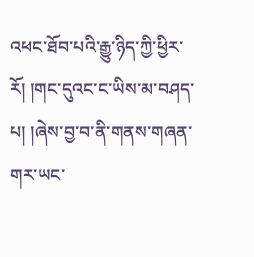འཕང་ཐོབ་པའི་རྒྱུ་ཉིད་ཀྱི་ཕྱིར་རོ། །གང་དུའང་ང་ཡིས་མ་བཤད་པ། །ཞེས་བྱ་བ་ནི་གནས་གཞན་གར་ཡང་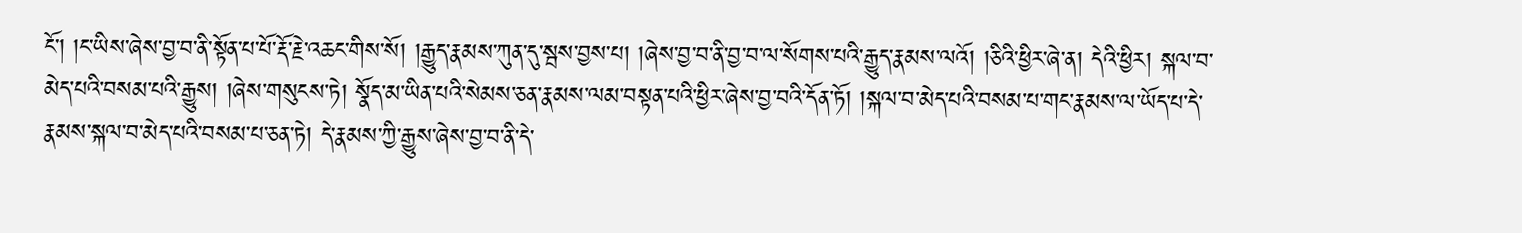ངོ་། །ང་ཡིས་ཞེས་བྱ་བ་ནི་སྟོན་པ་པོ་རྡོ་རྗེ་འཆང་གིས་སོ། །རྒྱུད་རྣམས་ཀུན་དུ་སྦས་བྱས་པ། །ཞེས་བྱ་བ་ནི་བྱ་བ་ལ་སོགས་པའི་རྒྱུད་རྣམས་ལའོ། །ཅིའི་ཕྱིར་ཞེ་ན། དེའི་ཕྱིར། སྐལ་བ་མེད་པའི་བསམ་པའི་རྒྱུས། །ཞེས་གསུངས་ཏེ། སྣོད་མ་ཡིན་པའི་སེམས་ཅན་རྣམས་ལམ་བསྟན་པའི་ཕྱིར་ཞེས་བྱ་བའི་དོན་ཏོ། །སྐལ་བ་མེད་པའི་བསམ་པ་གང་རྣམས་ལ་ཡོད་པ་དེ་རྣམས་སྐལ་བ་མེད་པའི་བསམ་པ་ཅན་ཏེ། དེ་རྣམས་ཀྱི་རྒྱུས་ཞེས་བྱ་བ་ནི་དེ་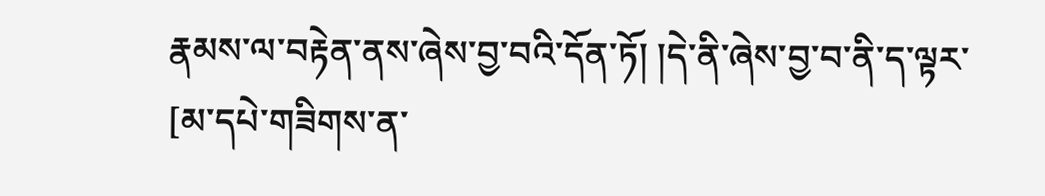རྣམས་ལ་བརྟེན་ནས་ཞེས་བྱ་བའི་དོན་ཏོ། །དེ་ནི་ཞེས་བྱ་བ་ནི་ད་ལྟར་
[མ་དཔེ་གཟིགས་ན་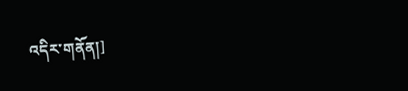འདིར་གནོན།]